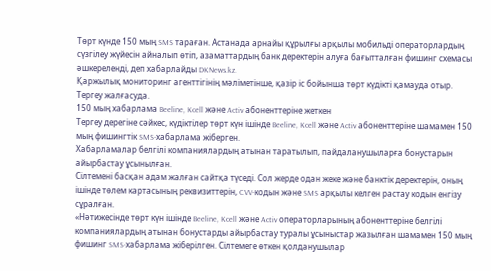Төрт күнде 150 мың SMS тараған. Астанада арнайы құрылғы арқылы мобильді операторлардың сүзгілеу жүйесін айналып өтіп, азаматтардың банк деректерін алуға бағытталған фишинг схемасы әшкереленді, деп хабарлайды DKNews.kz.
Қаржылық мониторинг агенттігінің мәліметінше, қазір іс бойынша төрт күдікті қамауда отыр. Тергеу жалғасуда.
150 мың хабарлама Beeline, Kcell және Activ абоненттеріне жеткен
Тергеу дерегіне сәйкес, күдіктілер төрт күн ішінде Beeline, Kcell және Activ абоненттеріне шамамен 150 мың фишингтік SMS-хабарлама жіберген.
Хабарламалар белгілі компаниялардың атынан таратылып, пайдаланушыларға бонустарын айырбастау ұсынылған.
Сілтемені басқан адам жалған сайтқа түседі. Сол жерде одан жеке және банктік деректерін, оның ішінде төлем картасының реквизиттерін, CVV-кодын және SMS арқылы келген растау кодын енгізу сұралған.
«Нәтижесінде төрт күн ішінде Beeline, Kcell және Activ операторларының абоненттеріне белгілі компаниялардың атынан бонустарды айырбастау туралы ұсыныстар жазылған шамамен 150 мың фишинг SMS-хабарлама жіберілген. Сілтемеге өткен қолданушылар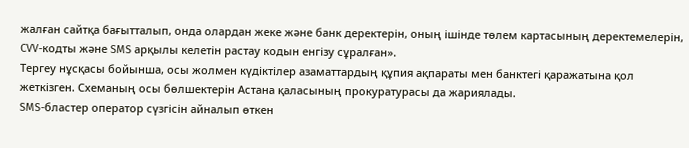жалған сайтқа бағытталып, онда олардан жеке және банк деректерін, оның ішінде төлем картасының деректемелерін, CVV-кодты және SMS арқылы келетін растау кодын енгізу сұралған».
Тергеу нұсқасы бойынша, осы жолмен күдіктілер азаматтардың құпия ақпараты мен банктегі қаражатына қол жеткізген. Схеманың осы бөлшектерін Астана қаласының прокуратурасы да жариялады.
SMS-бластер оператор сүзгісін айналып өткен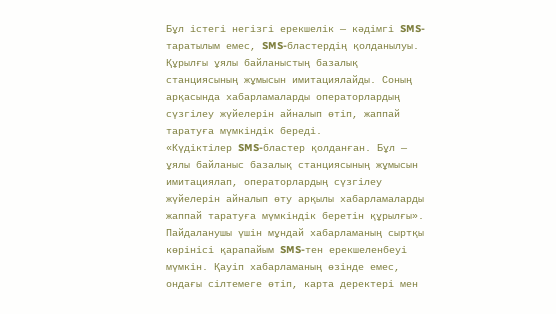Бұл істегі негізгі ерекшелік — кәдімгі SMS-таратылым емес, SMS-бластердің қолданылуы.
Құрылғы ұялы байланыстың базалық станциясының жұмысын имитациялайды. Соның арқасында хабарламаларды операторлардың сүзгілеу жүйелерін айналып өтіп, жаппай таратуға мүмкіндік береді.
«Күдіктілер SMS-бластер қолданған. Бұл — ұялы байланыс базалық станциясының жұмысын имитациялап, операторлардың сүзгілеу жүйелерін айналып өту арқылы хабарламаларды жаппай таратуға мүмкіндік беретін құрылғы».
Пайдаланушы үшін мұндай хабарламаның сыртқы көрінісі қарапайым SMS-тен ерекшеленбеуі мүмкін. Қауіп хабарламаның өзінде емес, ондағы сілтемеге өтіп, карта деректері мен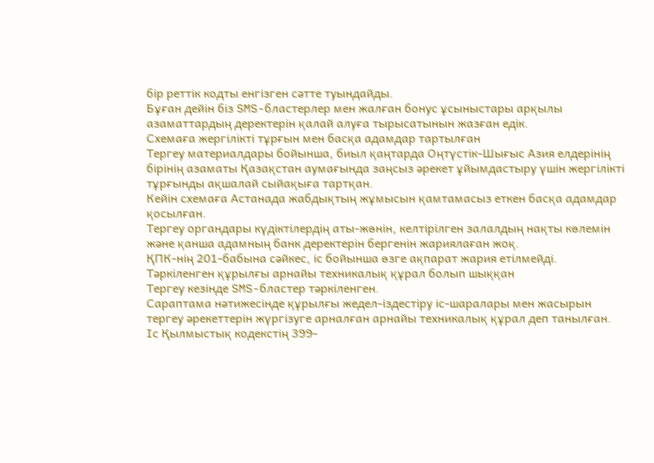бір реттік кодты енгізген сәтте туындайды.
Бұған дейін біз SMS-бластерлер мен жалған бонус ұсыныстары арқылы азаматтардың деректерін қалай алуға тырысатынын жазған едік.
Схемаға жергілікті тұрғын мен басқа адамдар тартылған
Тергеу материалдары бойынша, биыл қаңтарда Оңтүстік-Шығыс Азия елдерінің бірінің азаматы Қазақстан аумағында заңсыз әрекет ұйымдастыру үшін жергілікті тұрғынды ақшалай сыйақыға тартқан.
Кейін схемаға Астанада жабдықтың жұмысын қамтамасыз еткен басқа адамдар қосылған.
Тергеу органдары күдіктілердің аты-жөнін, келтірілген залалдың нақты көлемін және қанша адамның банк деректерін бергенін жариялаған жоқ.
ҚПК-нің 201-бабына сәйкес, іс бойынша өзге ақпарат жария етілмейді.
Тәркіленген құрылғы арнайы техникалық құрал болып шыққан
Тергеу кезінде SMS-бластер тәркіленген.
Сараптама нәтижесінде құрылғы жедел-іздестіру іс-шаралары мен жасырын тергеу әрекеттерін жүргізуге арналған арнайы техникалық құрал деп танылған.
Іс Қылмыстық кодекстің 399-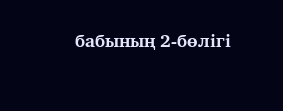бабының 2-бөлігі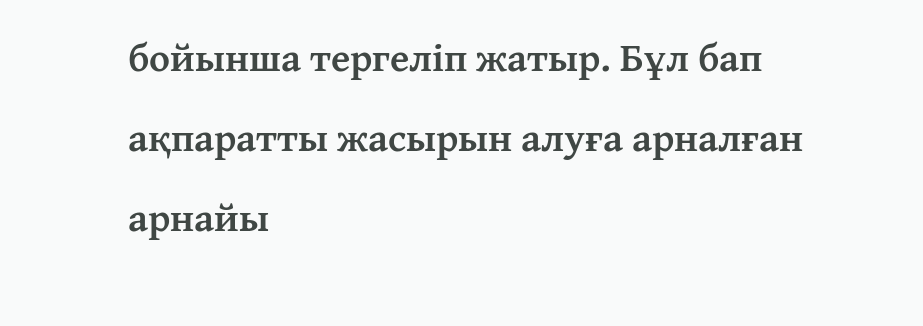бойынша тергеліп жатыр. Бұл бап ақпаратты жасырын алуға арналған арнайы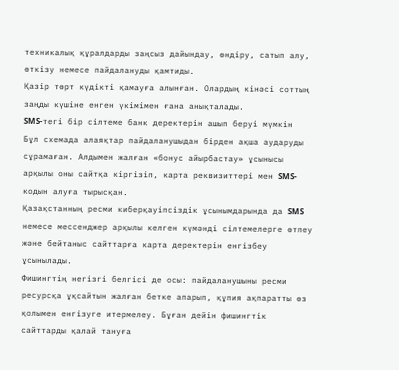техникалық құралдарды заңсыз дайындау, өндіру, сатып алу, өткізу немесе пайдалануды қамтиды.
Қазір төрт күдікті қамауға алынған. Олардың кінәсі соттың заңды күшіне енген үкімімен ғана анықталады.
SMS-тегі бір сілтеме банк деректерін ашып беруі мүмкін
Бұл схемада алаяқтар пайдаланушыдан бірден ақша аударуды сұрамаған. Алдымен жалған «бонус айырбастау» ұсынысы арқылы оны сайтқа кіргізіп, карта реквизиттері мен SMS-кодын алуға тырысқан.
Қазақстанның ресми киберқауіпсіздік ұсынымдарында да SMS немесе мессенджер арқылы келген күмәнді сілтемелерге өтпеу және бейтаныс сайттарға карта деректерін енгізбеу ұсынылады.
Фишингтің негізгі белгісі де осы: пайдаланушыны ресми ресурсқа ұқсайтын жалған бетке апарып, құпия ақпаратты өз қолымен енгізуге итермелеу. Бұған дейін фишингтік сайттарды қалай тануға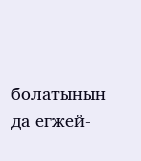болатынын да егжей-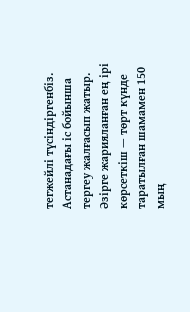тегжейлі түсіндіргенбіз.
Астанадағы іс бойынша тергеу жалғасып жатыр. Әзірге жарияланған ең ірі көрсеткіш — төрт күнде таратылған шамамен 150 мың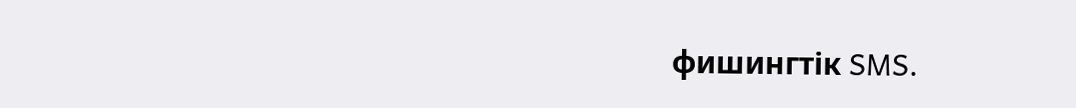фишингтік SMS.